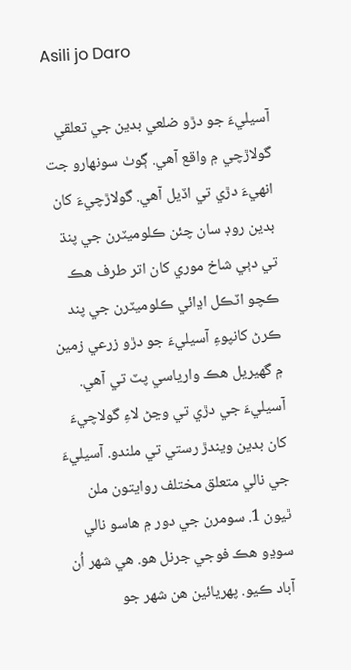Asili jo Daro

آسيليءَ جو دڙو ضلعي بدين جي تعلقي گولاڙچي ۾ واقع آهي. ڳوٺ سونهارو جت انهيءَ دڙي تي اڏيل آهي. گولاڙچيءَ کان بدين روڊ سان چئن ڪلوميٽرن جي پنڌ تي دٻي شاخ موري کان اتر طرف هڪ ڪچو اٽڪل اڍائي ڪلوميٽرن جي پند ڪرڻ کانپوءِ آسيليءَ جو دڙو زرعي زمين ۾ گهيريل هڪ وارياسي پٽ تي آهي. آسيليءَ جي دڙي تي وڃڻ لاءِ گولاچيءَ کان بدين ويندڙ رستي تي ملندو. آسيليءَ جي نالي متعلق مختلف روايتون ملن ٿيون 1. سومرن جي دور ۾ هاسو نالي سوڍو هڪ فوجي جرنل هو. هي شهر اُن آباد ڪيو. پهريائين هن شهر جو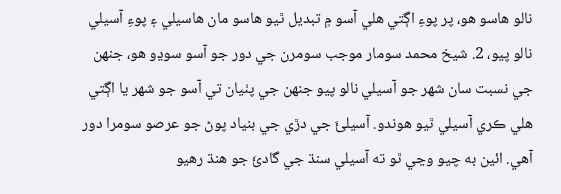نالو هاسو هو، پر پوءِ اڳتي هلي آسو ۾ تبديل ٿيو هاسو مان هاسيلي ۽ پوءِ آسيلي نالو پيو، 2. شيخ محمد سومار موجب سومرن جي دور جو آسو سوڍو هو، جنهن جي نسبت سان شهر جو آسيلي نالو پيو جنهن جي پٺيان تي آسو جو شهر يا اڳتي هلي ڪري آسيلي ٿيو هوندو. آسيلئَ جي دڙي جي بنياد پوڻ جو عرصو سومرا دور آهي. ائين به چيو وڃي ٿو ته آسيلي سنڌ جي گادئَ جو هنڌ رهيو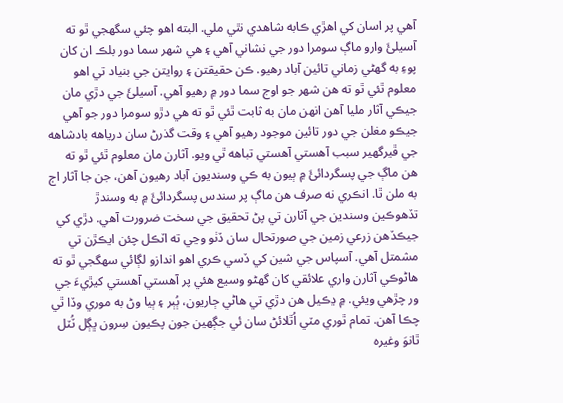آهي پر اسان کي اهڙي ڪابه شاهدي نٿي ملي. البته اهو چئي سگھجي ٿو ته آسيلئَ وارو ماڳ سومرا دور جي نشاني آهي ۽ هي شهر سما دور بلڪ ان کان پوءِ به گھڻي زماني تائين آباد رهيو. ڪن حقيقتن ۽ روايتن جي بنياد تي اهو معلوم ٿئي ٿو ته هن شهر جو اوج سما دور ۾ رهيو آهي. آسيلئَ جي دڙي مان جيڪي آثار مليا آهن انهن مان به ثابت ٿئي ٿو ته هي دڙو سومرا دور جو آهي جيڪو مغلن جي دور تائين موجود رهيو آهي ۽ وقت گذرڻ سان درياهه بادشاهه جي ڦيرگھير سبب آهستي آهستي تباهه ٿي ويو. آثارن مان معلوم ٿئي ٿو ته هن ماڳ جي پسگردائئَ ۾ ٻيون به ڪي وسنديون آباد رهيون آهن، جن جا آثار اڄ به ملن ٿا. انڪري نه صرف هن ماڳ پر سندس پسگردائئَ ۾ به وسندڙ تڏهوڪين وسندين جي آثارن تي پڻ تحقيق جي سخت ضرورت آهي. دڙي کي جيڪڏهن زرعي زمين جي صورتحال سان ڏٺو وڃي ته اٽڪل چئن ايڪڙن تي مشمتل آهي. آسپاس جي شين کي ڏسي ڪري اهو اندازو لڳائي سهگجي ٿو ته هاڻوڪي آثارن واري علائقي کان گهڻو وسيع هئي پر آهستي آهستي کيڙيءَ جي ور چڙهي ويئي. ۾ ڍڪيل هن دڙي تي هاڻي ڄاريون، ٻُٻر ۽ ٻيا وڻ به موري وڏا ٿي چڪا آهن. تمام ٿوري مٽي اُٿلائڻ سان ئي جڳهين جون پڪيون سِرون ڀڳل ٽُٽل ٿانوَ وغيره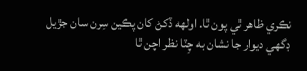نڪري ظاهر ٿي پون ٿا. اولهه ڏکڻ کان پڪين سِرن سان جڙيل ڊگھي ديوار جا نشان به چِٽا نظر اچن ٿا